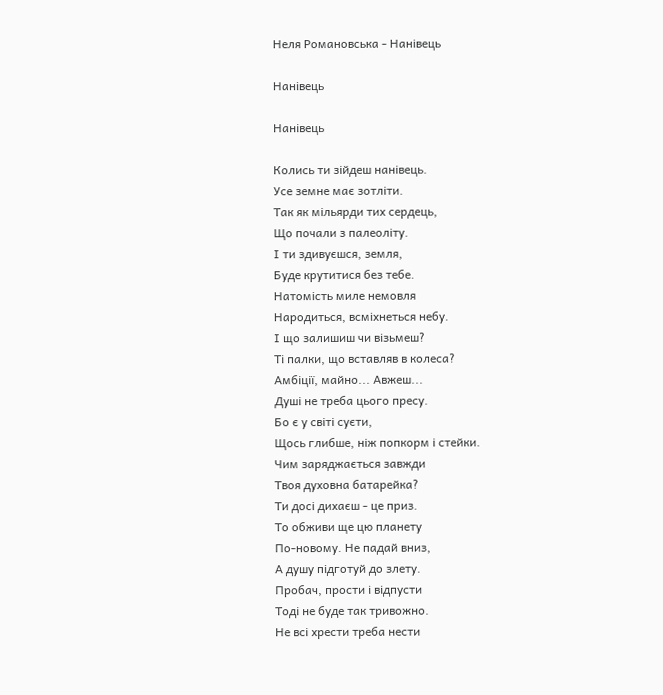Неля Романовська - Нанівець

Нанівець

Нанівець

Колись ти зійдеш нанівець.
Усе земне має зотліти.
Так як мільярди тих сердець,
Що почали з палеоліту.
І ти здивуєшся, земля,
Буде крутитися без тебе.
Натомість миле немовля
Народиться, всміхнеться небу.
І що залишиш чи візьмеш?
Ті палки, що вставляв в колеса?
Амбіції, майно... Авжеш...
Душі не треба цього пресу.
Бо є у світі суєти,
Щось глибше, ніж попкорм і стейки.
Чим заряджається завжди
Твоя духовна батарейка?
Ти досі дихаєш - це приз.
То обживи ще цю планету
По-новому. Не падай вниз,
А душу підготуй до злету.
Пробач, прости і відпусти
Тоді не буде так тривожно.
Не всі хрести треба нести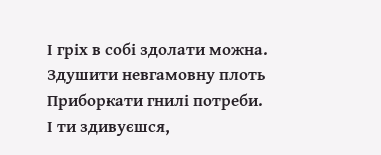І гріх в собі здолати можна.
Здушити невгамовну плоть
Приборкати гнилі потреби.
І ти здивуєшся,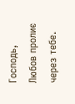Господь,
Любов пролиє через тебе.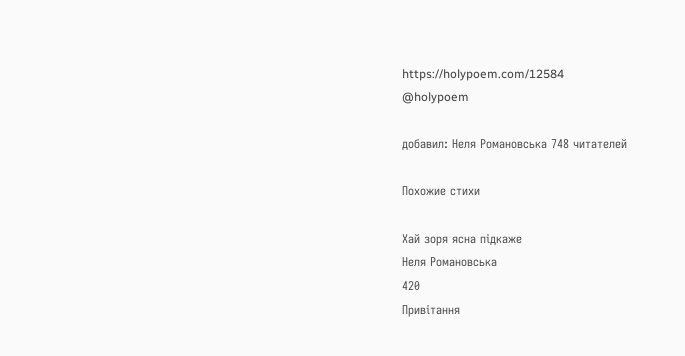https://holypoem.com/12584
@holypoem

добавил: Неля Романовська 748 читателей

Похожие стихи

Хай зоря ясна підкаже
Неля Романовська
420
Привітання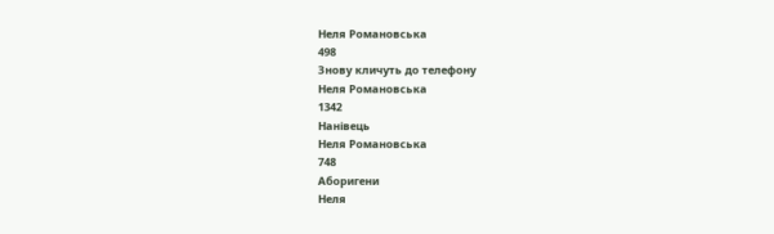Неля Романовська
498
Знову кличуть до телефону
Неля Романовська
1342
Нанівець
Неля Романовська
748
Аборигени
Неля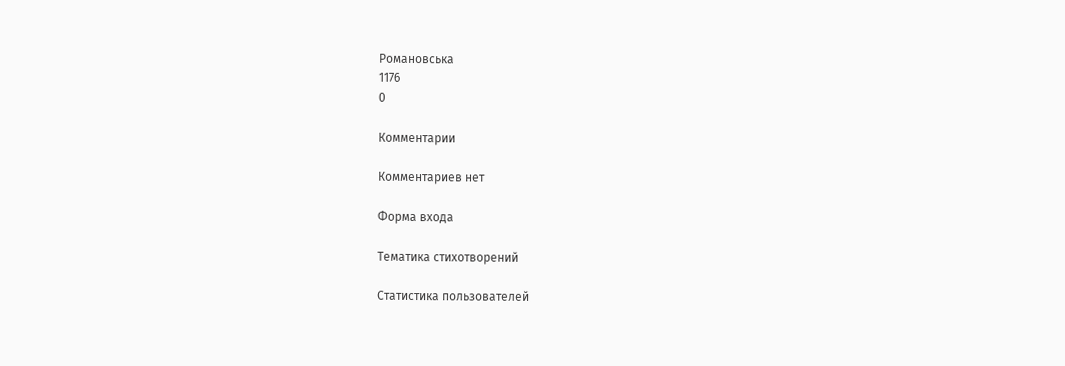Романовська
1176
0

Комментарии

Комментариев нет

Форма входа

Тематика стихотворений

Статистика пользователей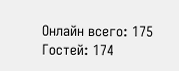Онлайн всего: 175
Гостей: 174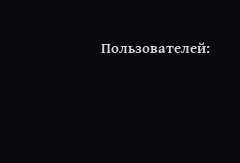Пользователей: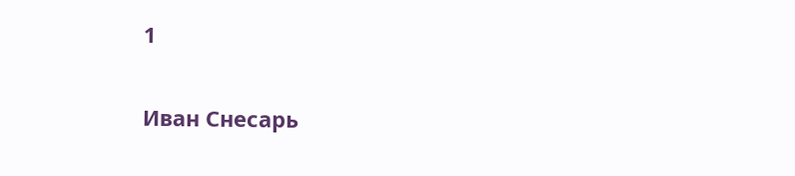1

Иван Снесарь